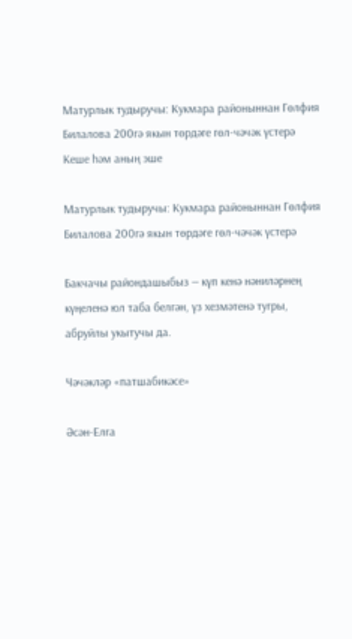Матурлык тудыручы: Кукмара районыннан Гөлфия Билалова 200гә якын төрдәге гөл-чәчәк үстерә
Кеше һәм аның эше

Матурлык тудыручы: Кукмара районыннан Гөлфия Билалова 200гә якын төрдәге гөл-чәчәк үстерә

Бакчачы райондашыбыз — күп кенә нәниләрнең күңеленә юл таба белгән, үз хезмәтенә тугры, абруйлы укытучы да.

Чәчәкләр «патшабикәсе»

Әсән-Елга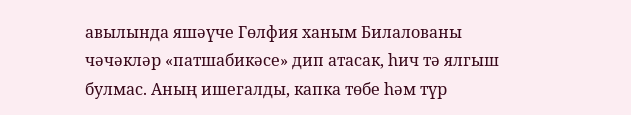авылында яшәүче Гөлфия ханым Билалованы чәчәкләр «патшабикәсе» дип атасак, һич тә ялгыш булмас. Аның ишегалды, капка төбе һәм түр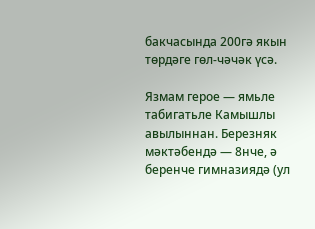бакчасында 200гә якын төрдәге гөл-чәчәк үсә.

Язмам герое — ямьле табигатьле Камышлы авылыннан. Березняк мәктәбендә — 8нче, ә беренче гимназиядә (ул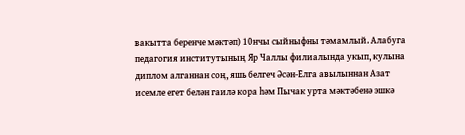вакытта беренче мәктәп) 10нчы сыйныфны тәмамлый. Алабуга педагогия институтының Яр Чаллы филиалында укып, кулына диплом алганнан соң, яшь белгеч Әсән-Елга авылыннан Азат исемле егет белән гаилә кора һәм Пычак урта мәктәбенә эшкә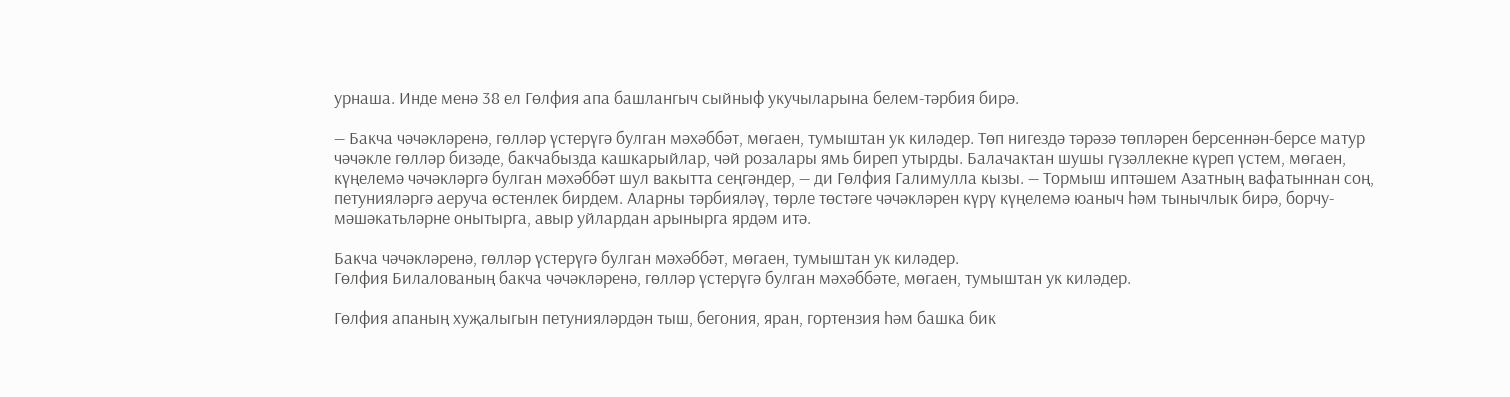урнаша. Инде менә 38 ел Гөлфия апа башлангыч сыйныф укучыларына белем-тәрбия бирә.

— Бакча чәчәкләренә, гөлләр үстерүгә булган мәхәббәт, мөгаен, тумыштан ук киләдер. Төп нигездә тәрәзә төпләрен берсеннән-берсе матур чәчәкле гөлләр бизәде, бакчабызда кашкарыйлар, чәй розалары ямь биреп утырды. Балачактан шушы гүзәллекне күреп үстем, мөгаен, күңелемә чәчәкләргә булган мәхәббәт шул вакытта сеңгәндер, — ди Гөлфия Галимулла кызы. — Тормыш иптәшем Азатның вафатыннан соң, петунияләргә аеруча өстенлек бирдем. Аларны тәрбияләү, төрле төстәге чәчәкләрен күрү күңелемә юаныч һәм тынычлык бирә, борчу-мәшәкатьләрне онытырга, авыр уйлардан арынырга ярдәм итә.

Бакча чәчәкләренә, гөлләр үстерүгә булган мәхәббәт, мөгаен, тумыштан ук киләдер.
Гөлфия Билалованың бакча чәчәкләренә, гөлләр үстерүгә булган мәхәббәте, мөгаен, тумыштан ук киләдер.

Гөлфия апаның хуҗалыгын петунияләрдән тыш, бегония, яран, гортензия һәм башка бик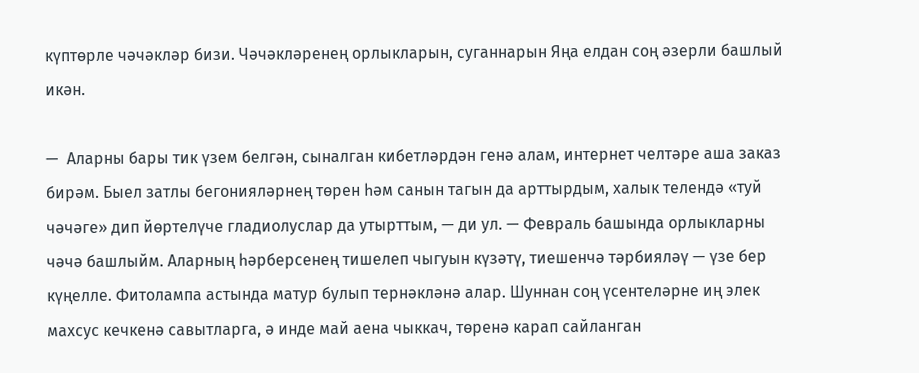күптөрле чәчәкләр бизи. Чәчәкләренең орлыкларын, суганнарын Яңа елдан соң әзерли башлый икән.

—  Аларны бары тик үзем белгән, сыналган кибетләрдән генә алам, интернет челтәре аша заказ бирәм. Быел затлы бегонияләрнең төрен һәм санын тагын да арттырдым, халык телендә «туй чәчәге» дип йөртелүче гладиолуслар да утырттым, — ди ул. — Февраль башында орлыкларны чәчә башлыйм. Аларның һәрберсенең тишелеп чыгуын күзәтү, тиешенчә тәрбияләү — үзе бер күңелле. Фитолампа астында матур булып тернәкләнә алар. Шуннан соң үсентеләрне иң элек махсус кечкенә савытларга, ә инде май аена чыккач, төренә карап сайланган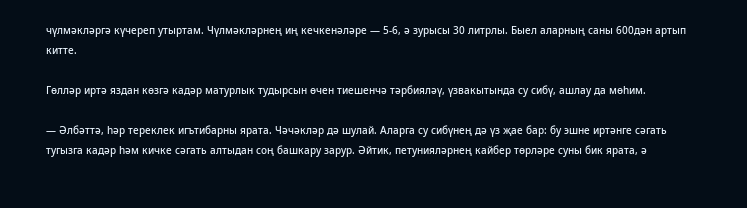чүлмәкләргә күчереп утыртам. Чүлмәкләрнең иң кечкенәләре — 5-6, ә зурысы 30 литрлы. Быел аларның саны 600дән артып китте.

Гөлләр иртә яздан көзгә кадәр матурлык тудырсын өчен тиешенчә тәрбияләү, үзвакытында су сибү, ашлау да мөһим.

— Әлбәттә, һәр тереклек игътибарны ярата. Чәчәкләр дә шулай. Аларга су сибүнең дә үз җае бар: бу эшне иртәнге сәгать тугызга кадәр һәм кичке сәгать алтыдан соң башкару зарур. Әйтик, петунияләрнең кайбер төрләре суны бик ярата, ә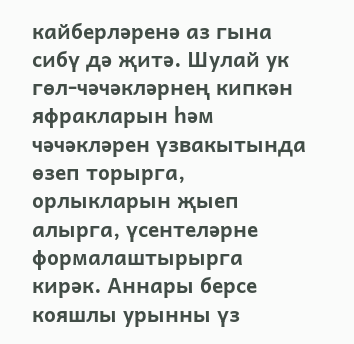кайберләренә аз гына сибү дә җитә. Шулай ук гөл-чәчәкләрнең кипкән яфракларын һәм чәчәкләрен үзвакытында өзеп торырга, орлыкларын җыеп алырга, үсентеләрне формалаштырырга кирәк. Аннары берсе кояшлы урынны үз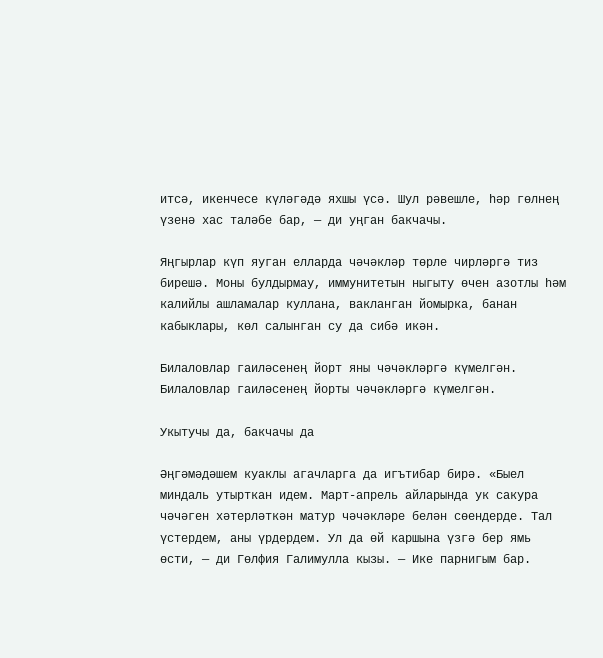итсә, икенчесе күләгәдә яхшы үсә. Шул рәвешле, һәр гөлнең үзенә хас таләбе бар, — ди уңган бакчачы.

Яңгырлар күп яуган елларда чәчәкләр төрле чирләргә тиз бирешә. Моны булдырмау, иммунитетын ныгыту өчен азотлы һәм калийлы ашламалар куллана, вакланган йомырка, банан кабыклары, көл салынган су да сибә икән.

Билаловлар гаиләсенең йорт яны чәчәкләргә күмелгән.
Билаловлар гаиләсенең йорты чәчәкләргә күмелгән.

Укытучы да, бакчачы да

Әңгәмәдәшем куаклы агачларга да игътибар бирә. «Быел миндаль утырткан идем. Март-апрель айларында ук сакура чәчәген хәтерләткән матур чәчәкләре белән сөендерде. Тал үстердем, аны үрдердем. Ул да өй каршына үзгә бер ямь өсти, — ди Гөлфия Галимулла кызы. — Ике парнигым бар.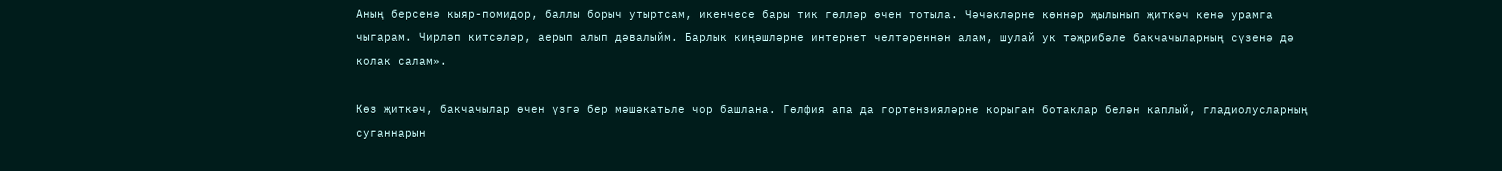Аның берсенә кыяр-помидор, баллы борыч утыртсам, икенчесе бары тик гөлләр өчен тотыла. Чәчәкләрне көннәр җылынып җиткәч кенә урамга чыгарам. Чирләп китсәләр, аерып алып дәвалыйм. Барлык киңәшләрне интернет челтәреннән алам, шулай ук тәҗрибәле бакчачыларның сүзенә дә колак салам».

Көз җиткәч, бакчачылар өчен үзгә бер мәшәкатьле чор башлана. Гөлфия апа да гортензияләрне корыган ботаклар белән каплый, гладиолусларның суганнарын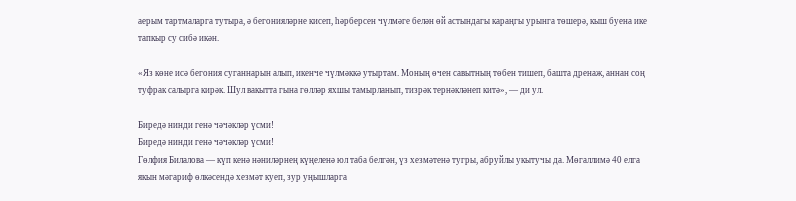аерым тартмаларга тутыра, ә бегонияләрне кисеп, һәрберсен чүлмәге белән өй астындагы караңгы урынга төшерә, кыш буена ике тапкыр су сибә икән.

«Яз көне исә бегония суганнарын алып, икенче чүлмәккә утыртам. Моның өчен савытның төбен тишеп, башта дренаж, аннан соң туфрак салырга кирәк. Шул вакытта гына гөлләр яхшы тамырланып, тизрәк тернәкләнеп китә», — ди ул.

Биредә нинди генә чәчәкләр үсми!
Биредә нинди генә чәчәкләр үсми!
Гөлфия Билалова — күп кенә нәниләрнең күңеленә юл таба белгән, үз хезмәтенә тугры, абруйлы укытучы да. Мөгаллимә 40 елга якын мәгариф өлкәсендә хезмәт куеп, зур уңышларга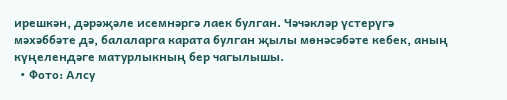ирешкән, дәрәҗәле исемнәргә лаек булган. Чәчәкләр үстерүгә мәхәббәте дә, балаларга карата булган җылы мөнәсәбәте кебек, аның күңелендәге матурлыкның бер чагылышы.
  • Фото: Алсу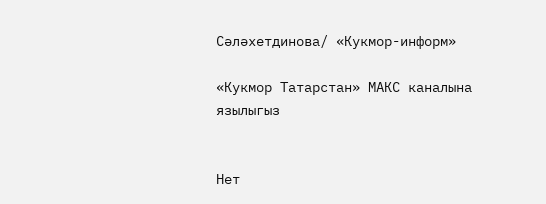Сәләхетдинова/ «Кукмор-информ»

«Кукмор Татарстан» МАКС каналына язылыгыз


Нет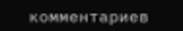комментариев